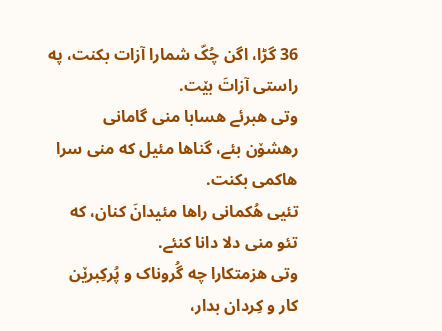36 گڑا، اگن چُکّ شمارا آزات بکنت، په راستی آزاتَ بێت.
وتی هبرئے هسابا منی گامانی رهشۆن بئے، گناها مئیل که منی سرا هاکمی بکنت.
تئیی هُکمانی راها مئیدانَ کنان، که تئو منی دلا دانا کنئے.
وتی هزمتکارا چه گُروناک و پُرکِبرێن کار و کِردان بدار،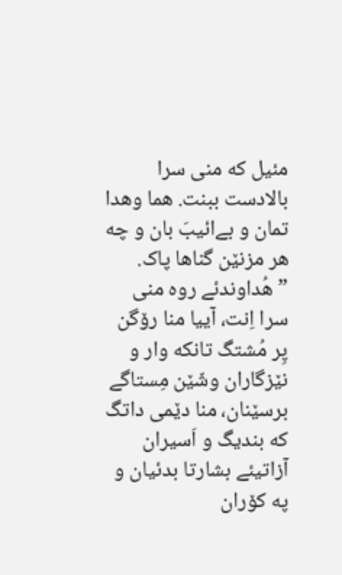مئیل که منی سرا بالادست ببنت. هما وهدا تمان و بےائیبَ بان و چه هر مزنێن گناها پاک.
”هُداوندئے روه منی سرا اِنت، آییا منا رۆگن پِر مُشتگ تانکه وار و نێزگاران وشّێن مِستاگے برسێنان، منا دێمی داتگ که بندیگ و اَسیران آزاتیئے بشارتا بدئیان و په کۆران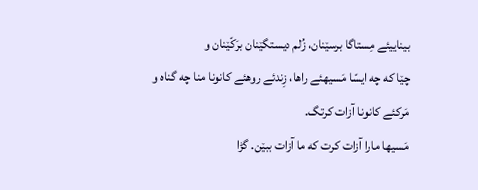بیناییئے مِستاگا برسێنان، زُلم دیستگێنان برَکّێنان و
چێا که چه ایسّا مَسیهئے راها، زِندئے روهئے کانونا منا چه گناه و مَرکئے کانونا آزات کرتگ.
مَسیها مارا آزات کرت که ما آزات ببێن. گڑا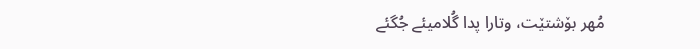مُهر بۆشتێت، وتارا پدا گُلامیئے جُگئے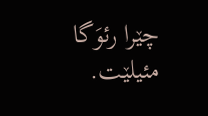چێرا رئوَگا مئیلێت.